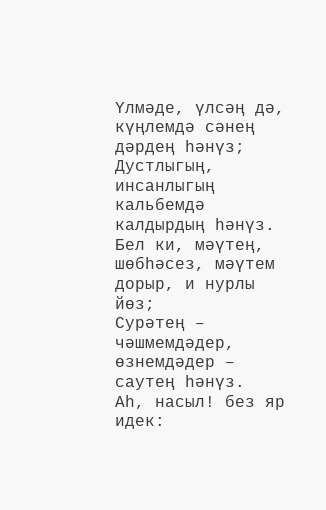Үлмәде, үлсәң дә, күңлемдә сәнең дәрдең һәнүз;
Дустлыгың, инсанлыгың кальбемдә калдырдың һәнүз.
Бел ки, мәүтең, шөбһәсез, мәүтем дорыр, и нурлы йөз;
Сурәтең – чәшмемдәдер, өзнемдәдер – саутең һәнүз.
Аһ, насыл! без яр идек: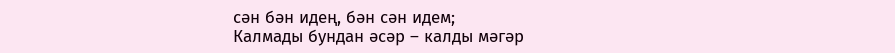сән бән идең, бән сән идем;
Калмады бундан әсәр – калды мәгәр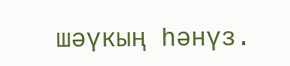шәүкың һәнүз.